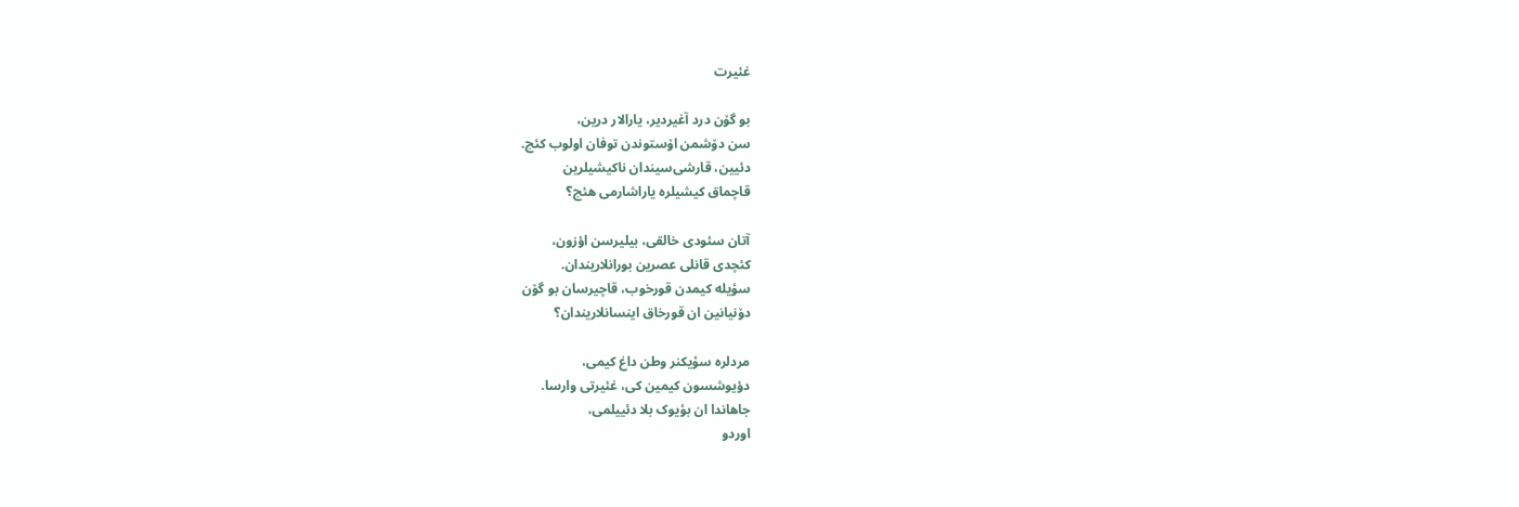غئیرت

بو گۆن درد آغیردیر، یارالار درین،
سن دۆشمن اۆستوندن توفان اولوب کئچ.
دئیین، قارشی‌سیندان ناکیشیلرین
قاچماق کیشیلره یاراشارمی هئچ؟

آتان سئودی خالقی، بیلیرسن اؤزون،
کئچدی قانلی عصرین بورانلاریندان.
سؤیله کیمدن قورخوب، قاچیرسان بو گۆن
دۆنیانین ان قورخاق اینسانلاریندان؟

مردلره سؤیکنر وطن داغ کیمی،
دؤیوشسون کیمین کی، غئیرتی وارسا.
جاهاندا ان بؤیوک بلا دئییلمی،
اوردو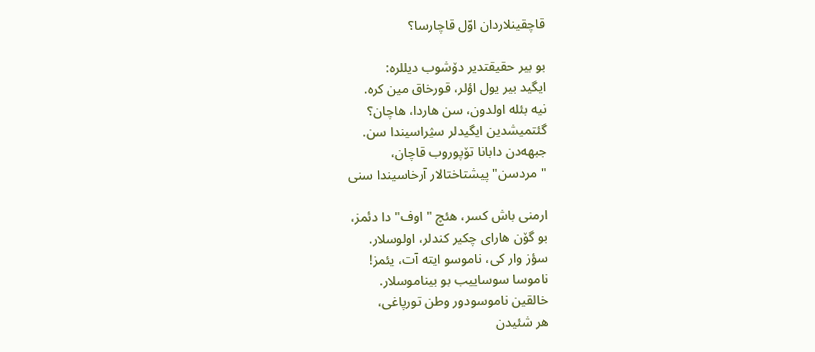قاچقینلاردان اوّل قاچارسا؟

بو بیر حقیقتدیر دۆشوب دیللره:
ایگید بیر یول اؤلر، قورخاق مین کره.
نیه بئله اولدون، سن هاردا، هاچان؟
گئتمیشدین ایگیدلر سؽراسیندا سن.
جبهه‌دن دابانا تۆپوروب قاچان،
"مردسن" پیشتاختالار آرخاسیندا سنی

ارمنی باش کسر، هئچ "اوف" دا دئمز،
بو گۆن هارای چکیر کندلر، اولوسلار.
سؤز وار کی، ناموسو ایته آت، یئمز!
ناموسا سوساییب بو بیناموسلار.
خالقین ناموسودور وطن تورپاغی،
هر شئیدن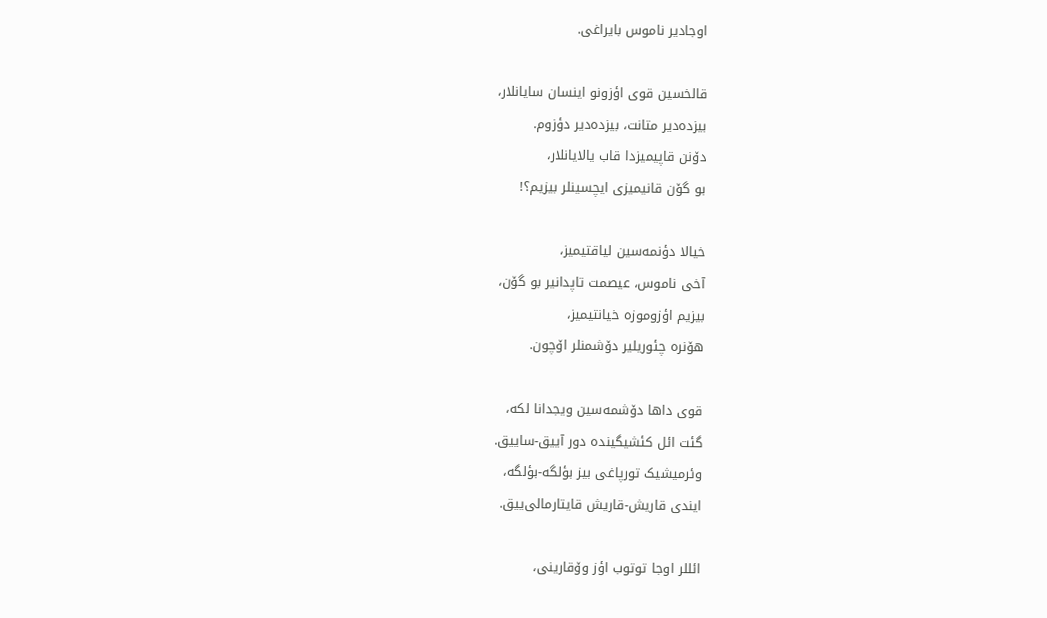اوجادیر ناموس بایراغی.

قالخسین قوی اؤزونو اینسان سایانلار،
بیزده‌دیر متانت، بیزده‌دیر دؤزوم.
دۆنن قاپیمیزدا قاب یالایانلار،
بو گۆن قانیمیزی ایچسینلر بیزیم؟!

خیالا دؤنمه‌سین لیاقتیمیز،
آخی ناموس، عیصمت تاپدانیر بو گۆن،
بیزیم اؤزوموزه خیانتیمیز،
هۆنره چئوریلیر دۆشمنلر اۆچون.

قوی داها دۆشمه‌سین ویجدانا لکه،
گئت ائل کئشیگینده دور آییق-ساییق.
وئرمیشیک تورپاغی بیز بؤلگه-بؤلگه،
ایندی قاریش-قاریش قایتارمالی‌ییق.

ائللر اوجا توتوب اؤز وۆقارینی،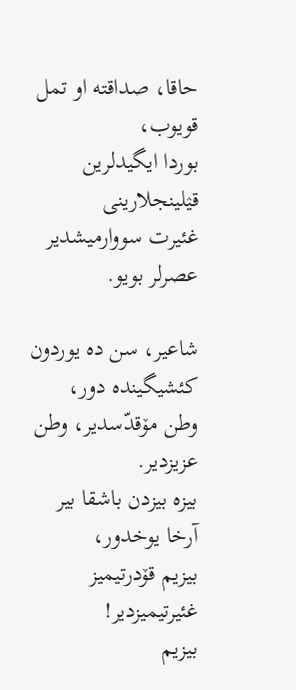حاقا، صداقته او تمل قویوب،
بوردا ایگیدلرین قؽلینجلارینی
غئیرت سووارمیشدیر عصرلر بویو.

شاعیر، سن ده یوردون کئشیگینده دور،
وطن مۆقدّسدیر، وطن عزیزدیر.
بیزه بیزدن باشقا بیر آرخا یوخدور،
بیزیم قۆدرتیمیز غئیرتیمیزدیر!
بیزیم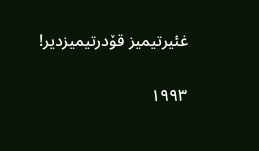غئیرتیمیز قۆدرتیمیزدیر!

۱۹۹۳